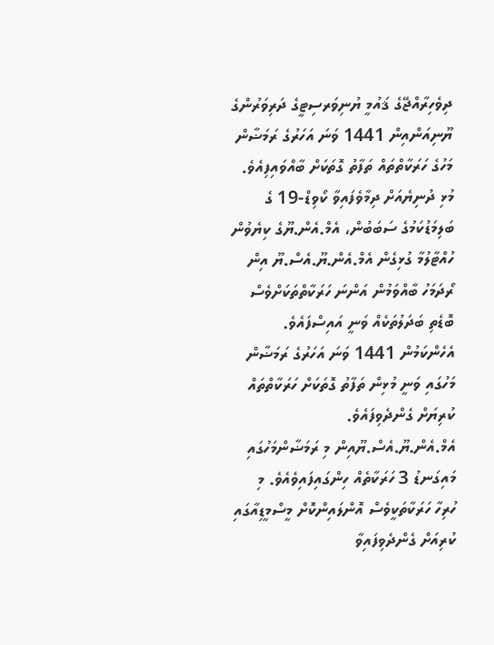ދިވެހިރާއްޖޭގެ ޤައުމީ ޔުނިވަރސިޓީގެ ދަރިވަރުންގެ ޔޫނިއަންއިން 1441 ވަނަ އަހަރުގެ ރަމަޟާން މަހުގެ ހަރަކާތްތައް ތަފާތު ގޮތަކަށް ބާއްވައިފިއެވެ.
މުޅި ދުނިޔެއަށް ދިމާވެފައިވާ ކޯވިޑް-19 ގެ ބަލިމަޑުކަމުގެ ސަބަބުން، އެމް.އެން.ޔޫގެ ކިޔެވުން ހުއްޓާލުމާ ގުޅިގެން އެމް.އެން.ޔޫ.އެސް.ޔޫ އިން ރޯދަމަހު ބާއްވަމުން އަންނަ ހަރަކާތްތަކަށްވެސް ބޮޑެތި ބަދަލުތަކެއް ވަނީ އައިސްފައެވެ. އެހެންކަމުން 1441 ވަނަ އަހަރުގެ ރަމަޟާން މަހުގައި ވަނީ މުޅިން ތަފާތު ގޮތަކަށް ހަރަކާތްތައް ކުރިޔަށް ގެންދެވިފައެވެ.
އެމް.އެން.ޔޫ.އެސް.ޔޫއިން މި ރަމަޟާންމަހުގައި މައިގަނޑު 3 ހަރަކާތެއް ހިންގައިފައިވެއެވެ. މި ހުރިހާ ހަރަކާތަކީވެސް އޮންލައިންކޮށް މީސްމީޑިއާގައި ކުރިއަށް ގެންދެވިފައިވާ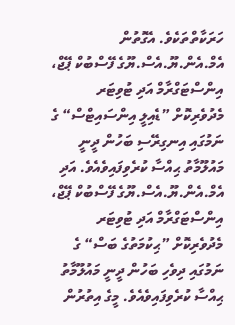ހަރަކާތްތަކެވެ. އެގޮތުން އެމް.އެން.ޔޫ.އެސް.ޔޫގެ ފޭސްބުކް ޕޭޖް، އިންސްޓަގްރާމް އަދި ޓުވިޓަރ މެދުވެރިކޮށް ”ޑެއިލީ އިންސައިޓްސް“ ގެ ނަމުގައި އިނގިރޭސި ބަހުން ދީނީ މައުލޫމާތު ޙިއްސާ ކުރެވިފައިވެއެވެ. އަދި އެމް.އެން.ޔޫ.އެސް.ޔޫގެ ފޭސްބުކް ޕޭޖް، އިންސްޓަގްރާމް އަދި ޓުވިޓަރ މެދުވެރިކޮށް ”ޙިކުމަތުގެ ބަސް“ ގެ ނަމުގައި ދިވެހި ބަހުން ދީނީ މައުލޫމާތު ޙިއްސާ ކުރެވިފައިވެއެވެ. މީގެ އިތުރުން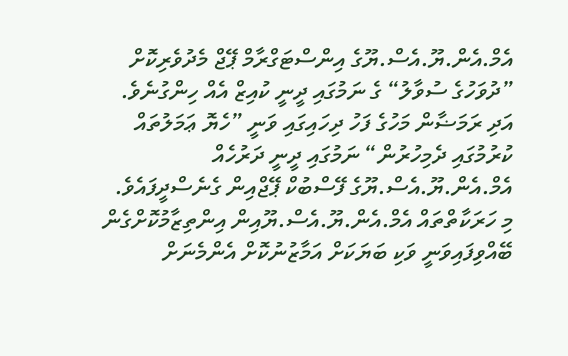އެމް.އެން.ޔޫ.އެސް.ޔޫގެ އިންސްޓަގްރާމް ޕޭޖް މެދުވެރިކޮށް ”ދުވަހުގެ ސުވާލު“ ގެ ނަމުގައި ދީނީ ކުއިޒް އެއް ހިންގުނެވެ. އަދި ރަމަޟާން މަހުގެ ފަހު ދިހައިގައި ވަނީ ”ހެޔޮ ޢަމަލުތައް ކުރުމުގައި ދެމިހުރުން“ ނަމުގައި ދީނީ ދަރުހެއް އެމް.އެން.ޔޫ.އެސް.ޔޫގެ ފޭސްބުކް ޕޭޖްއިން ގެނެސްދީފައެވެ.
މި ހަރަކާތްތައް އެމް.އެން.ޔޫ.އެސް.ޔޫއިން އިންތިޒާމުކޮށްގެން ބޭއްވިފައިވަނީ ވަކި ބަޔަކަށް އަމާޒުނުކޮށް އެންމެނަށް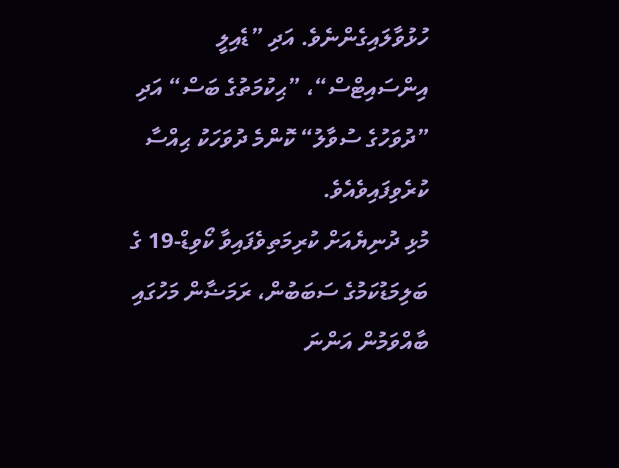ހުޅުވާލައިގެންނެވެ. އަދި ”ޑެއިލީ އިންސައިޓްސް“، ”ޙިކުމަތުގެ ބަސް“ އަދި ”ދުވަހުގެ ސުވާލު“ ކޮންމެ ދުވަހަކު ޙިއްސާ ކުރެވިފައިވެއެވެ.
މުޅި ދުނިޔެއަށް ކުރިމަތިވެފައިވާ ކޯވިޑް-19 ގެ ބަލިމަޑުކަމުގެ ސަބަބުން، ރަމަޟާން މަހުގައި ބާއްވަމުން އަންނަ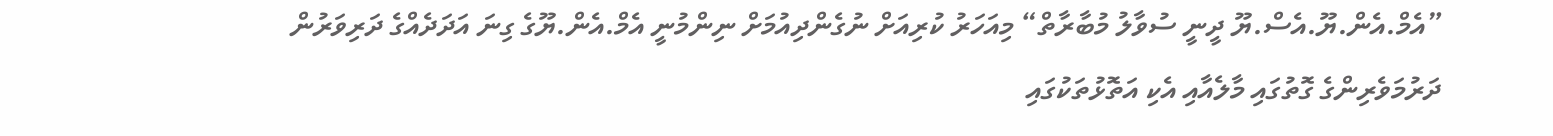”އެމް.އެން.ޔޫ.އެސް.ޔޫ ދީނީ ސުވާލު މުބާރާތް“ މިއަހަރު ކުރިއަށް ނުގެންދިއުމަށް ނިންމުނީ އެމް.އެން.ޔޫގެ ގިނަ އަދަދެއްގެ ދަރިވަރުން ދަރުމަވެރިންގެ ގޮތުގައި މާލެއާއި އެކި އަތޮޅުތަކުގައި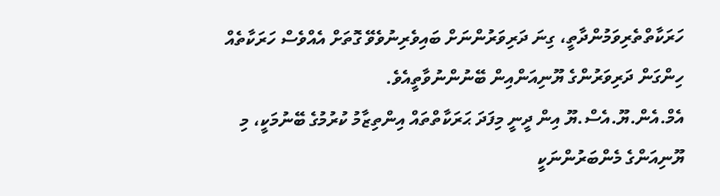ހަރަކާތްތެރިވަމުންދާތީ، ގިނަ ދަރިވަރުންނަށް ބައިވެރިނުވެވޭ ގޮތަށް އެއްވެސް ހަރަކާތެއް ހިންގަން ދަރިވަރުންގެ ޔޫނިއަންއިން ބޭނުންނުވާތީއެވެ.
އެމް.އެން.ޔޫ.އެސް.ޔޫ އިން ދީނީ މިފަދަ ޙަރަކާތްތައް އިންތިޒާމު ކުރުމުގެ ބޭނުމަކީ، މި ޔޫނިއަންގެ މެންބަރުންނަކީ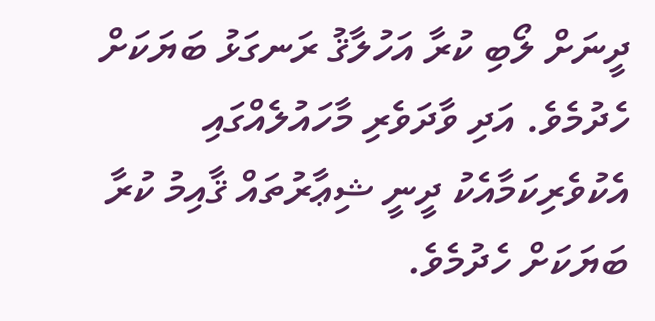ދީނަށް ލޯބި ކުރާ އަހުލާޤު ރަނގަޅު ބަޔަކަށް ހެދުމެވެ. އަދި ވާދަވެރި މާހައުލެއްގައި އެކުވެރިކަމާއެކު ދީނީ ޝިޢާރުތައް ޤާއިމު ކުރާ ބަޔަކަށް ހެދުމެވެ.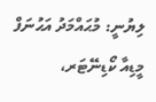ލިޔުނީ: މުޙައްމަދު އަޙުނަފް
މީޑިއާ ކޯޑިނޭޓަރ،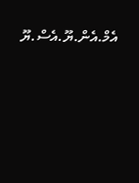އެމް.އެން.ޔޫ.އެސް.ޔޫ